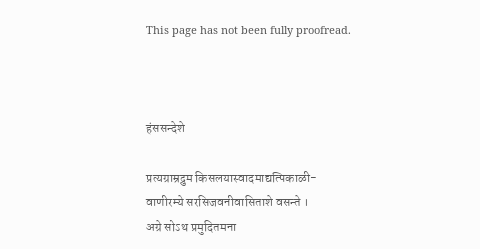This page has not been fully proofread.



हंससन्देशे

प्रत्यग्राम्रद्रुम किसलयास्वादमाद्यत्पिकाळी-
वाणीरम्ये सरसिजवनीवासिताशे वसन्ते ।
अग्रे सोऽथ प्रमुदितमना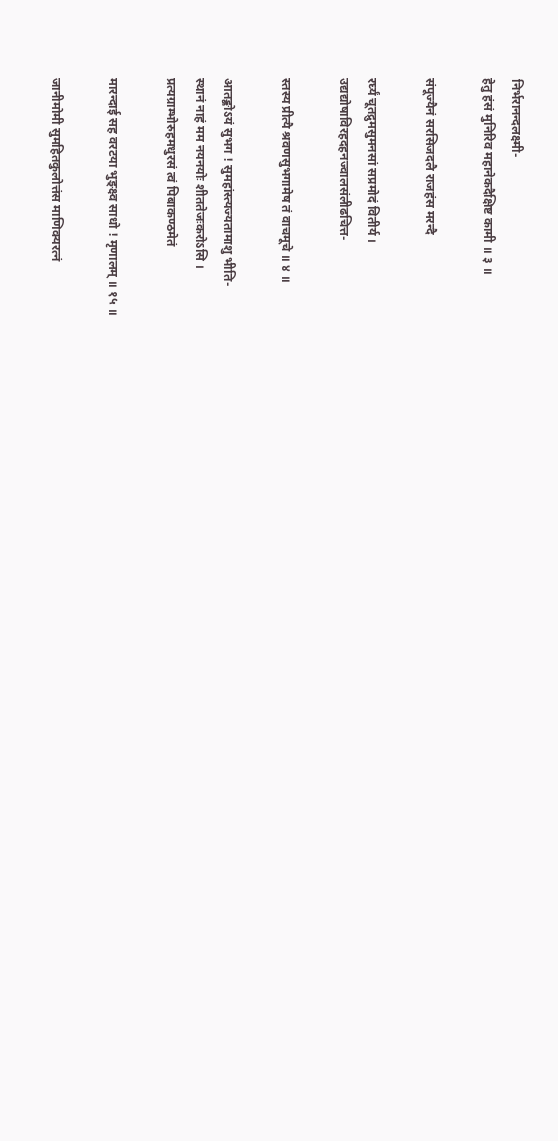निर्भरानन्दलक्ष्मी-
हेतु हंसं मुनिरिव महानेकदैक्षिष्ट कामी ॥ ३ ॥

संपूज्यैनं सरसिजदलै राजहंस मरन्दै

रर्घ्यं चूतद्रुमसुमनसां सप्रमोदं वितीर्य ।
उद्यद्योषाविरहदहनज्वालसंलीढचित्त-

स्तस्य प्रीत्यै श्रवणसुभगामेष तं वाचमूचे ॥ ४ ॥

आतङ्कोऽयं सुभग ! सुमहांस्त्यज्यतामाशु भीति-
स्थानं नाहं मम नयनयोः शीततेजःकरोऽसि ।
प्रत्यग्राम्भोरुहमधुरसं त्वं पिबाकण्ठमेतं

मारन्दाई सह वरटया भुङ्क्ष्व साधो ! मृणालम् ॥ १५ ॥

जानीमोमी सुमहितकुलोत्तंस माणिक्यरत्नं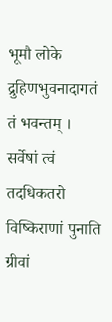भूमौ लोके द्रुहिणभुवनादागतं तं भवन्तम् ।
सर्वेषां त्वं तदधिकतरो विष्किराणां पुनाति
ग्रीवां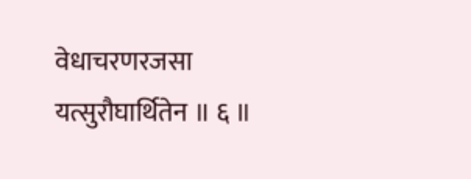वेधाचरणरजसा यत्सुरौघार्थितेन ॥ ६ ॥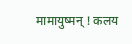मामायुष्मन् ! कलय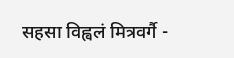सहसा विह्वलं मित्रवर्गै -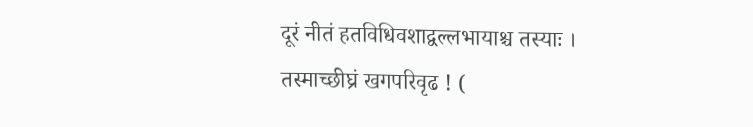दूरं नीतं हतविधिवशाद्वल्लभायाश्च तस्याः ।
तस्माच्छीघ्रं खगपरिवृढ ! (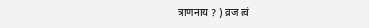त्राणनाय ? ) व्रज त्वं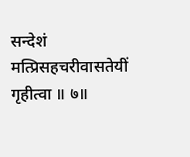सन्देशं मत्प्रिसहचरीवासतेयीं गृहीत्वा ॥ ७॥